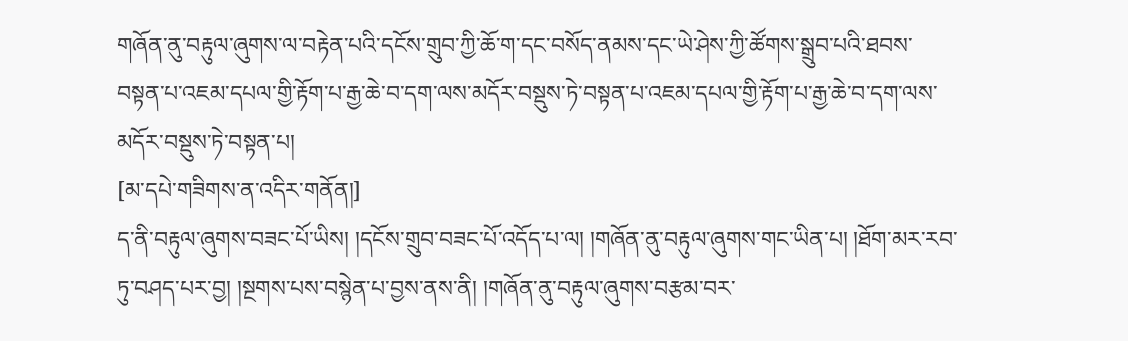གཞོན་ནུ་བརྟུལ་ཞུགས་ལ་བརྟེན་པའི་དངོས་གྲུབ་ཀྱི་ཆོ་ག་དང་བསོད་ནམས་དང་ཡེ་ཤེས་ཀྱི་ཚོགས་སྒྲུབ་པའི་ཐབས་བསྟན་པ་འཇམ་དཔལ་གྱི་རྟོག་པ་རྒྱ་ཆེ་བ་དག་ལས་མདོར་བསྡུས་ཏེ་བསྟན་པ་འཇམ་དཔལ་གྱི་རྟོག་པ་རྒྱ་ཆེ་བ་དག་ལས་མདོར་བསྡུས་ཏེ་བསྟན་པ།
[མ་དཔེ་གཟིགས་ན་འདིར་གནོན།]
ད་ནི་བརྟུལ་ཞུགས་བཟང་པོ་ཡིས། །དངོས་གྲུབ་བཟང་པོ་འདོད་པ་ལ། །གཞོན་ནུ་བརྟུལ་ཞུགས་གང་ཡིན་པ། །ཐོག་མར་རབ་ཏུ་བཤད་པར་བྱ། །སྔགས་པས་བསྙེན་པ་བྱས་ནས་ནི། །གཞོན་ནུ་བརྟུལ་ཞུགས་བརྩམ་བར་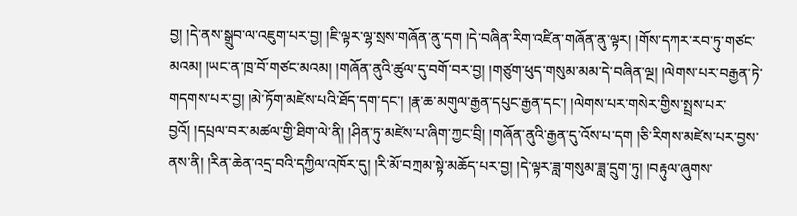བྱ། །དེ་ནས་སྒྲུབ་ལ་འཇུག་པར་བྱ། །ཇི་ལྟར་ལྷ་སྲས་གཞོན་ནུ་དག །དེ་བཞིན་རིག་འཛིན་གཞོན་ནུ་ལྟར། །གོས་དཀར་རབ་ཏུ་གཙང་མའམ། །ཡང་ན་ཁྲ་བོ་གཙང་མའམ། །གཞོན་ནུའི་ཚུལ་དུ་བགོ་བར་བྱ། །གཙུག་ཕུད་གསུམ་མམ་དེ་བཞིན་ལྔ། །ལེགས་པར་བརྒྱན་ཏེ་གདགས་པར་བྱ། །མེ་ཏོག་མཛེས་པའི་ཐོད་དག་དང་། །རྣ་ཆ་མགུལ་རྒྱན་དཔུང་རྒྱན་དང་། །ལེགས་པར་གསེར་གྱིས་སྤྲས་པར་བྱའོ། །དཔྲལ་བར་མཚལ་གྱི་ཐིག་ལེ་ནི། །ཤིན་ཏུ་མཛེས་པ་ཞིག་ཀྱང་བྲི། །གཞོན་ནུའི་རྒྱན་དུ་འོས་པ་དག །ཅི་རིགས་མཛེས་པར་བྱས་ནས་ནི། །རིན་ཆེན་འདྲ་བའི་དཀྱིལ་འཁོར་དུ། །རི་མོ་བཀྲམ་སྟེ་མཆོད་པར་བྱ། །དེ་ལྟར་ཟླ་གསུམ་ཟླ་དྲུག་ཏུ། །བརྟུལ་ཞུགས་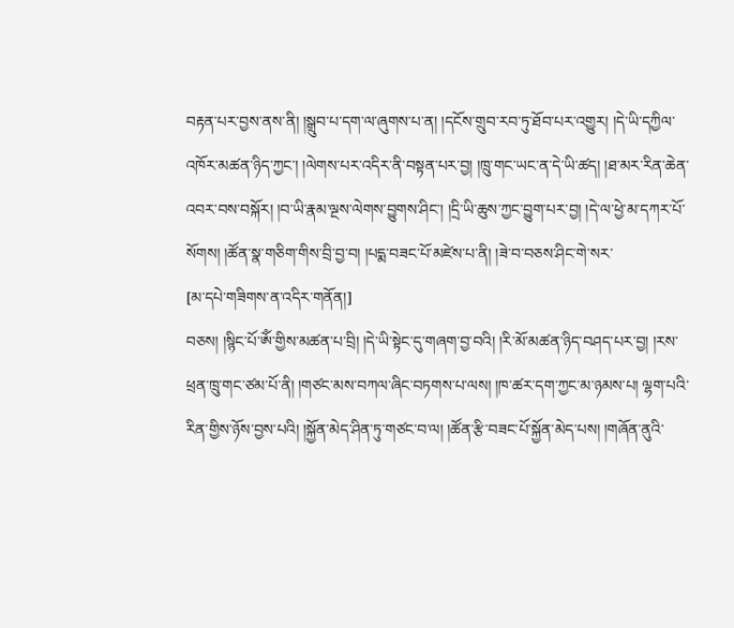བརྟན་པར་བྱས་ནས་ནི། །སྒྲུབ་པ་དག་ལ་ཞུགས་པ་ན། །དངོས་གྲུབ་རབ་ཏུ་ཐོབ་པར་འགྱུར། །དེ་ཡི་དཀྱིལ་འཁོར་མཚན་ཉིད་ཀྱང་། །ལེགས་པར་འདིར་ནི་བསྟན་པར་བྱ། །ཁྲུ་གང་ཡང་ན་དེ་ཡི་ཚད། །ཐ་མར་རིན་ཆེན་འབར་བས་བསྐོར། །བ་ཡི་རྣམ་ལྔས་ལེགས་བྱུགས་ཤིང་། །དྲི་ཡི་ཆུས་ཀྱང་བྱུག་པར་བྱ། །དེ་ལ་ཕྱེ་མ་དཀར་པོ་སོགས། །ཚོན་སྣ་གཅིག་གིས་བྲི་བྱ་བ། །པདྨ་བཟང་པོ་མཛེས་པ་ནི། །ཟེ་བ་བཅས་ཤིང་གེ་སར་
[མ་དཔེ་གཟིགས་ན་འདིར་གནོན།]
བཅས། །སྙིང་པོ་ཨོཾ་གྱིས་མཚན་པ་བྲི། །དེ་ཡི་སྟེང་དུ་གཞག་བྱ་བའི། །རི་མོ་མཚན་ཉིད་བཤད་པར་བྱ། །རས་ཕྲན་ཁྲུ་གང་ཙམ་པོ་ནི། །གཙང་མས་བཀལ་ཞིང་བཏགས་པ་ལས། །ཁ་ཚར་དག་ཀྱང་མ་ཉམས་པ། ལྷག་པའི་རིན་གྱིས་ཉོས་བྱས་པའི། །སྐྱོན་མེད་ཤིན་ཏུ་གཙང་བ་ལ། །ཚོན་རྩི་བཟང་པོ་སྐྱོན་མེད་པས། །གཞོན་ནུའི་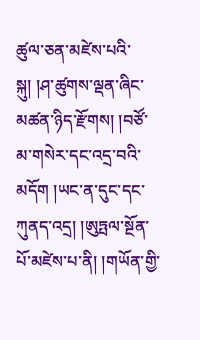ཚུལ་ཅན་མཛེས་པའི་སྐུ། །ཤ་ཚུགས་ལྡན་ཞིང་མཚན་ཉིད་རྫོགས། །བཙོ་མ་གསེར་དང་འདྲ་བའི་མདོག །ཡང་ན་དུང་དང་ཀུནད་འདྲ། །ཨུཏྤལ་སྔོན་པོ་མཛེས་པ་ནི། །གཡོན་གྱི་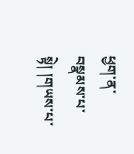ཕྱག་ན་བསྣམས་པ་སྟེ། །གཡས་པ་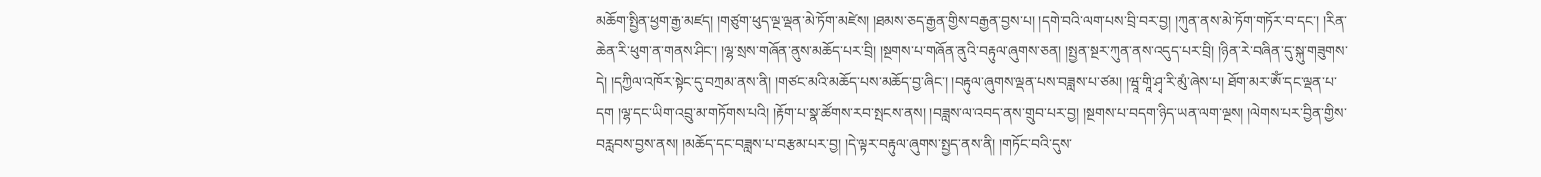མཆོག་སྤྱིན་ཕྱག་རྒྱ་མཛད། །གཙུག་ཕུད་ལྔ་ལྡན་མེ་ཏོག་མཛེས། །ཐམས་ཅད་རྒྱན་གྱིས་བརྒྱན་བྱས་པ། །དགེ་བའི་ལག་པས་བྲི་བར་བྱ། །ཀུན་ནས་མེ་ཏོག་གཏོར་བ་དང་། །རིན་ཆེན་རི་ཕུག་ན་གནས་ཤིང་། །ལྷ་སྲས་གཞོན་ནུས་མཆོད་པར་བྲི། །སྔགས་པ་གཞོན་ནུའི་བརྟུལ་ཞུགས་ཅན། །སྤྱན་སྔར་ཀུན་ནས་འདུད་པར་བྲི། །ཉིན་རེ་བཞིན་དུ་སྐུ་གཟུགས་དེ། །དཀྱིལ་འཁོར་སྟེང་དུ་བཀྲམ་ནས་ནི། །གཙང་མའི་མཆོད་པས་མཆོད་བྱ་ཞིང་། །བརྟུལ་ཞུགས་ལྡན་པས་བཟླས་པ་ཙམ། །ཝཱ་གཱི་ཤྭ་རི་མུཾ་ཞེས་པ། ཐོག་མར་ཨོཾ་དང་ལྡན་པ་དག །ལྷ་དང་ཡིག་འབྲུ་མ་གཏོགས་པའི། །རྟོག་པ་སྣ་ཚོགས་རབ་སྤངས་ནས། །བཟླས་ལ་འབད་ནས་གྲུབ་པར་བྱ། །སྔགས་པ་བདག་ཉིད་ཡན་ལག་ལྔས། །ལེགས་པར་བྱིན་གྱིས་བརླབས་བྱས་ནས། །མཆོད་དང་བཟླས་པ་བརྩམ་པར་བྱ། །དེ་ལྟར་བརྟུལ་ཞུགས་སྤྱད་ནས་ནི། །གཏོང་བའི་དུས་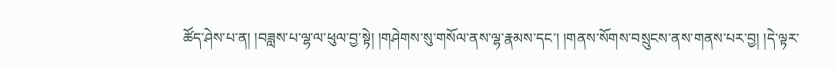ཚོད་ཤེས་པ་ན། །བཟླས་པ་ལྷ་ལ་ཕུལ་བྱ་སྟེ། །གཤེགས་སུ་གསོལ་ནས་ལྷ་རྣམས་དང་། །གནས་སོགས་བསྲུངས་ནས་གནས་པར་བྱ། །དེ་ལྟར་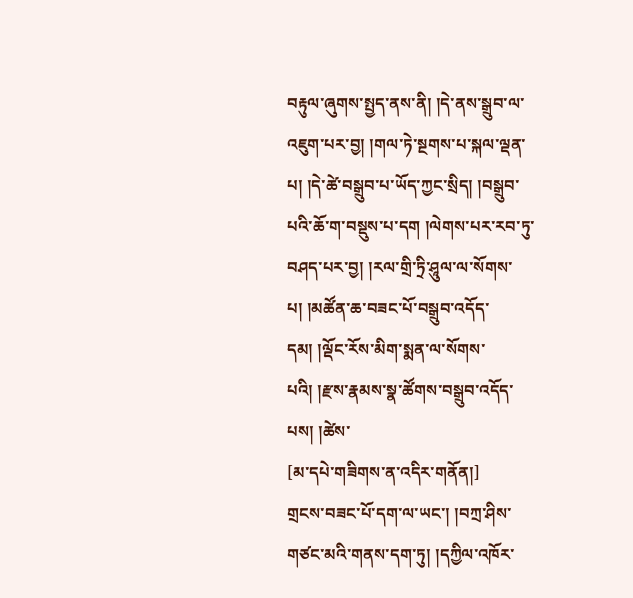བརྟུལ་ཞུགས་སྤྱད་ནས་ནི། །དེ་ནས་སྒྲུབ་ལ་འཇུག་པར་བྱ། །གལ་ཏེ་སྔགས་པ་སྐལ་ལྡན་པ། །དེ་ཚེ་བསྒྲུབ་པ་ཡོད་ཀྱང་སྲིད། །བསྒྲུབ་པའི་ཆོ་ག་བསྡུས་པ་དག །ལེགས་པར་རབ་ཏུ་བཤད་པར་བྱ། །རལ་གྲི་ཏྲི་ཤཱུལ་ལ་སོགས་པ། །མཚོན་ཆ་བཟང་པོ་བསྒྲུབ་འདོད་དམ། །ལྡོང་རོས་མིག་སྨན་ལ་སོགས་པའི། །རྫས་རྣམས་སྣ་ཚོགས་བསྒྲུབ་འདོད་པས། །ཚེས་
[མ་དཔེ་གཟིགས་ན་འདིར་གནོན།]
གྲངས་བཟང་པོ་དག་ལ་ཡང་། །བཀྲ་ཤིས་གཙང་མའི་གནས་དག་ཏུ། །དཀྱིལ་འཁོར་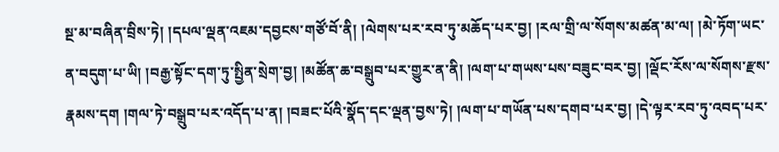སྔ་མ་བཞིན་བྲིས་ཏེ། །དཔལ་ལྡན་འཇམ་དབྱངས་གཙོ་བོ་ནི། །ལེགས་པར་རབ་ཏུ་མཆོད་པར་བྱ། །རལ་གྲི་ལ་སོགས་མཚན་མ་ལ། །མེ་ཏོག་ཡང་ན་བདུག་པ་ཡི། །བརྒྱ་སྟོང་དག་ཏུ་སྤྱིན་སྲེག་བྱ། །མཚོན་ཆ་བསྒྲུབ་པར་གྱུར་ན་ནི། །ལག་པ་གཡས་པས་བཟུང་བར་བྱ། །ལྡོང་རོས་ལ་སོགས་རྫས་རྣམས་དག །གལ་ཏེ་བསྒྲུབ་པར་འདོད་པ་ན། །བཟང་པོའི་སྣོད་དང་ལྡན་བྱས་ཏེ། །ལག་པ་གཡོན་པས་དགབ་པར་བྱ། །དེ་ལྟར་རབ་ཏུ་འབད་པར་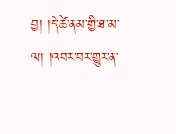བྱ། །དེ་ཚེ་ནམ་གྱི་ཐ་མ་ལ། །འབར་བར་གྱུར་ན་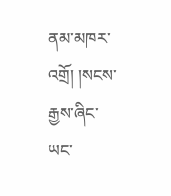ནམ་མཁར་འགྲོ། །སངས་རྒྱས་ཞིང་ཡང་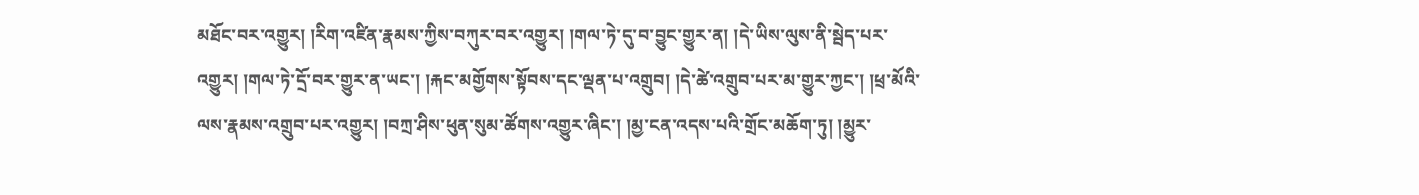མཐོང་བར་འགྱུར། །རིག་འཛིན་རྣམས་ཀྱིས་བཀུར་བར་འགྱུར། །གལ་ཏེ་དུ་བ་བྱུང་གྱུར་ན། །དེ་ཡིས་ལུས་ནི་སྦེད་པར་འགྱུར། །གལ་ཏེ་དྲོ་བར་གྱུར་ན་ཡང་། །རྐང་མགྱོགས་སྟོབས་དང་ལྡན་པ་འགྲུབ། །དེ་ཚེ་འགྲུབ་པར་མ་གྱུར་ཀྱང་། །ཕྲ་མོའི་ལས་རྣམས་འགྲུབ་པར་འགྱུར། །བཀྲ་ཤིས་ཕུན་སུམ་ཚོགས་འགྱུར་ཞིང་། །མྱ་ངན་འདས་པའི་གྲོང་མཆོག་ཏུ། །མྱུར་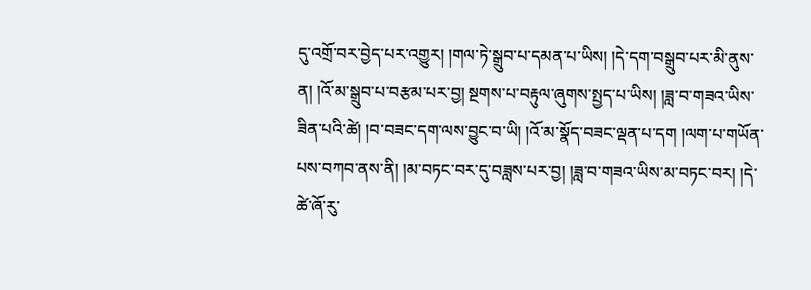དུ་འགྲོ་བར་བྱེད་པར་འགྱུར། །གལ་ཏེ་སྒྲུབ་པ་དམན་པ་ཡིས། །དེ་དག་བསྒྲུབ་པར་མི་ནུས་ན། །འོ་མ་སྒྲུབ་པ་བརྩམ་པར་བྱ། སྔགས་པ་བརྟུལ་ཞུགས་སྤྱད་པ་ཡིས། །ཟླ་བ་གཟའ་ཡིས་ཟིན་པའི་ཚེ། །བ་བཟང་དག་ལས་བྱུང་བ་ཡི། །འོ་མ་སྣོད་བཟང་ལྡན་པ་དག །ལག་པ་གཡོན་པས་བཀབ་ནས་ནི། །མ་བཏང་བར་དུ་བཟླས་པར་བྱ། །ཟླ་བ་གཟའ་ཡིས་མ་བཏང་བར། །དེ་ཚེ་ཞོ་རུ་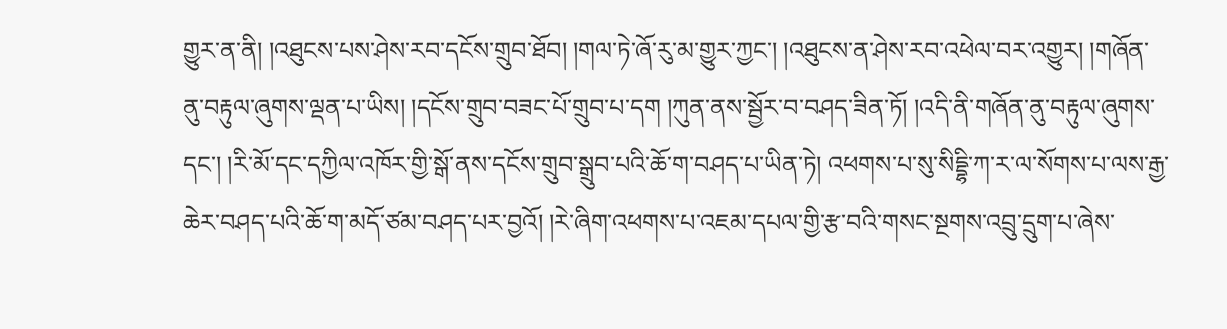གྱུར་ན་ནི། །འཐུངས་པས་ཤེས་རབ་དངོས་གྲུབ་ཐོབ། །གལ་ཏེ་ཞོ་རུ་མ་གྱུར་ཀྱང་། །འཐུངས་ན་ཤེས་རབ་འཕེལ་བར་འགྱུར། །གཞོན་ནུ་བརྟུལ་ཞུགས་ལྡན་པ་ཡིས། །དངོས་གྲུབ་བཟང་པོ་གྲུབ་པ་དག །ཀུན་ནས་སྦྱོར་བ་བཤད་ཟིན་ཏོ། །འདི་ནི་གཞོན་ནུ་བརྟུལ་ཞུགས་དང་། །རི་མོ་དང་དཀྱིལ་འཁོར་གྱི་སྒོ་ནས་དངོས་གྲུབ་སྒྲུབ་པའི་ཆོ་ག་བཤད་པ་ཡིན་ཏེ། འཕགས་པ་སུ་སིདྡྷི་ཀ་ར་ལ་སོགས་པ་ལས་རྒྱ་ཆེར་བཤད་པའི་ཆོ་ག་མདོ་ཙམ་བཤད་པར་བྱའོ། །རེ་ཞིག་འཕགས་པ་འཇམ་དཔལ་གྱི་རྩ་བའི་གསང་སྔགས་འབྲུ་དྲུག་པ་ཞེས་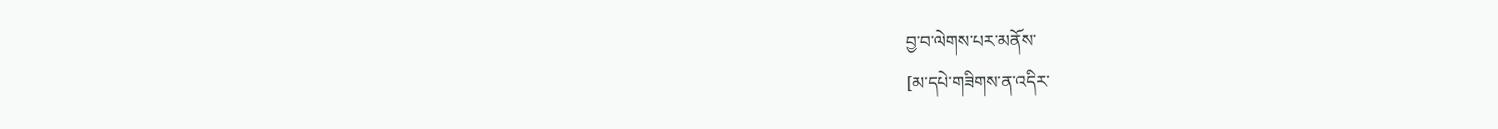བྱ་བ་ལེགས་པར་མནོས་
[མ་དཔེ་གཟིགས་ན་འདིར་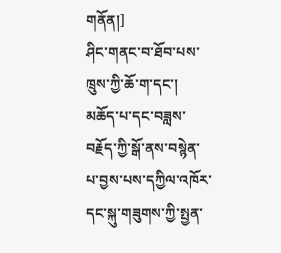གནོན།]
ཤིང་གནང་བ་ཐོབ་པས་ཁྲུས་ཀྱི་ཆོ་ག་དང་། མཆོད་པ་དང་བཟླས་བརྗོད་ཀྱི་སྒོ་ནས་བསྙེན་པ་བྱས་པས་དཀྱིལ་འཁོར་དང་སྐུ་གཟུགས་ཀྱི་སྤྱན་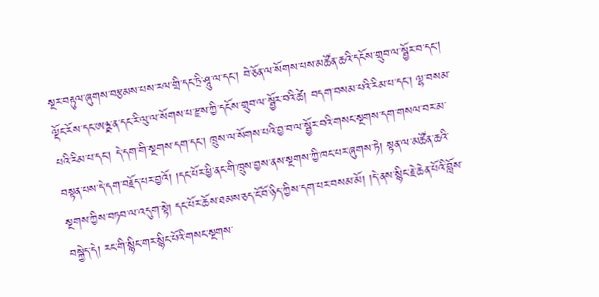སྔར་བརྟུལ་ཞུགས་བརྩམས་པས་རལ་གྲི་དང་ཏྲི་ཤཱུ་ལ་དང་། བེ་ཅོན་ལ་སོགས་པས་མཚོན་ཆའི་དངོས་གྲུབ་ལ་སྦྱོར་བ་དང། ལྡོང་རོས་དང་ཨཉྫ་ན་དང་རི་ལུ་ལ་སོགས་པ་རྫས་ཀྱི་དངོས་གྲུབ་ལ་སྦྱོར་བའི་ཚེ། བདག་བསམ་པའི་རིམ་པ་དང་། ལྷ་བསམ་པའི་རིམ་པ་དང་། དེ་དག་གི་སྔགས་དག་དང་། ཁྲུས་ལ་སོགས་པའི་བྱ་བ་ལ་སྦྱོར་བའི་གསང་སྔགས་དག་གསལ་བར་མ་བསྟན་པས་དེ་དག་བརྗོད་པར་བྱའོ། །དང་པོར་ཕྱི་ནང་གི་ཁྲུས་བྱས་ནས་སྔགས་ཀྱི་ཁང་པར་ཞུགས་ཏེ། སྟན་ལ་མཚོན་ཆའི་སྔགས་ཀྱིས་བཏབ་ལ་འདུག་སྟེ། དང་པོར་ཆོས་ཐམས་ཅད་ངོ་བོ་ཉིད་ཀྱིས་དག་པར་བསམ་མོ། །དེ་ནས་སྙིང་རྗེ་ཆེན་པོའི་བློས་བསྐྱེད་དེ། རང་གི་སྙིང་གར་སྙིང་པོའི་གསང་སྔགས་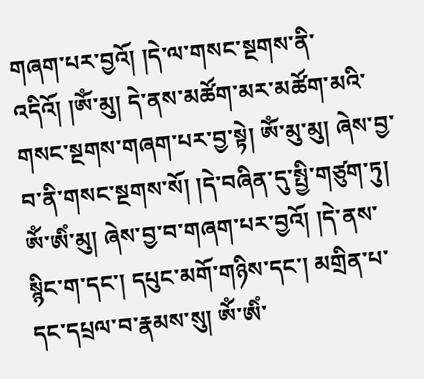གཞག་པར་བྱའོ། །དེ་ལ་གསང་སྔགས་ནི་འདིའོ། །ཨོཾ་མུ། དེ་ནས་མཚོག་མར་མཚོག་མའི་གསང་སྔགས་གཞག་པར་བྱ་སྟེ། ཨོཾ་མུ་མུ། ཞེས་བྱ་བ་ནི་གསང་སྔགས་སོ། །དེ་བཞིན་དུ་སྤྱི་གཙུག་ཏུ། ཨོཾ་ཨིཾ་མུ། ཞེས་བྱ་བ་གཞག་པར་བྱའོ། །དེ་ནས་སྙིང་ག་དང་། དཔུང་མགོ་གཉིས་དང་། མགྲིན་པ་དང་དཔྲལ་བ་རྣམས་སུ། ཨོཾ་ཨིཾ་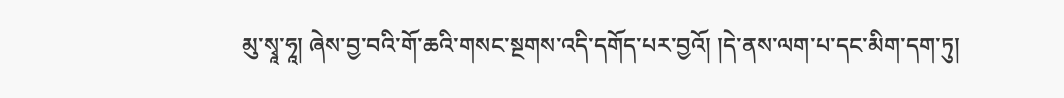མུ་སྭཱ་ཧཱ། ཞེས་བྱ་བའི་གོ་ཆའི་གསང་སྔགས་འདི་དགོད་པར་བྱའོ། །དེ་ནས་ལག་པ་དང་མིག་དག་ཏུ།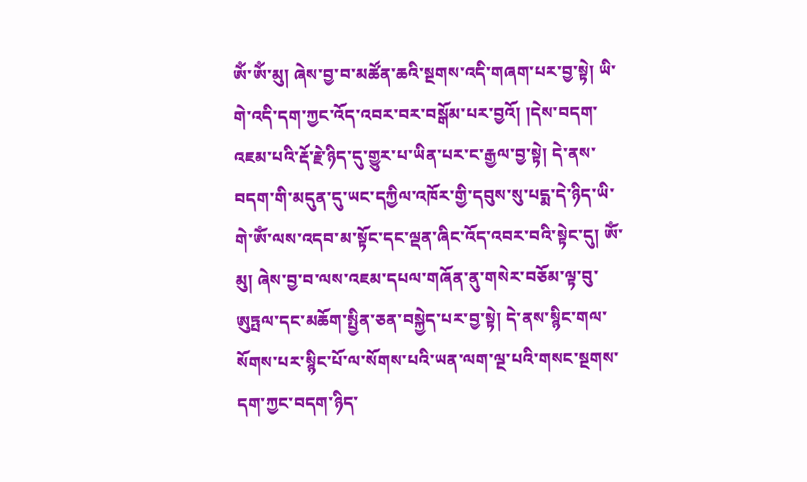ཨོཾ་ཨོཾ་མུ། ཞེས་བྱ་བ་མཚོན་ཆའི་སྔགས་འདི་གཞག་པར་བྱ་སྟེ། ཡི་གེ་འདི་དག་ཀྱང་འོད་འབར་བར་བསྒོམ་པར་བྱའོ། །དེས་བདག་འཇམ་པའི་རྡོ་རྗེ་ཉིད་དུ་གྱུར་པ་ཡིན་པར་ང་རྒྱལ་བྱ་སྟེ། དེ་ནས་བདག་གི་མདུན་དུ་ཡང་དཀྱིལ་འཁོར་གྱི་དབུས་སུ་པདྨ་དེ་ཉིད་ཡི་གེ་ཨོཾ་ལས་འདབ་མ་སྟོང་དང་ལྡན་ཞིང་འོད་འབར་བའི་སྟེང་དུ། ཨོཾ་མུ། ཞེས་བྱ་བ་ལས་འཇམ་དཔལ་གཞོན་ནུ་གསེར་བཅོམ་ལྟ་བུ་ཨུཏྤལ་དང་མཆོག་སྤྱིན་ཅན་བསྐྱེད་པར་བྱ་སྟེ། དེ་ནས་སྙིང་གལ་སོགས་པར་སྙིང་པོ་ལ་སོགས་པའི་ཡན་ལག་ལྔ་པའི་གསང་སྔགས་དག་ཀྱང་བདག་ཉིད་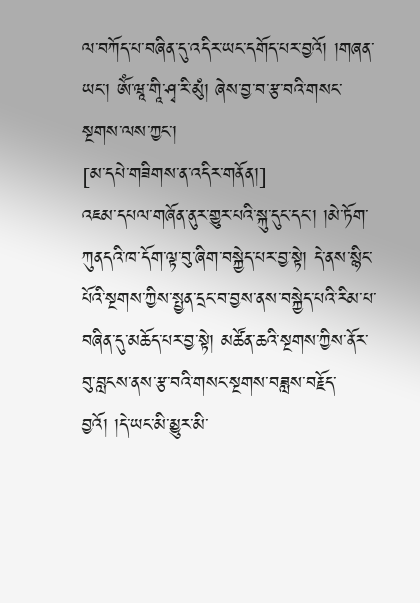ལ་བཀོད་པ་བཞིན་དུ་འདིར་ཡང་དགོད་པར་བྱའོ། །གཞན་ཡང་། ཨོཾ་ཝཱ་གཱི་ཤྭ་རི་མུཾ། ཞེས་བྱ་བ་རྩ་བའི་གསང་སྔགས་ལས་ཀྱང་།
[མ་དཔེ་གཟིགས་ན་འདིར་གནོན།]
འཇམ་དཔལ་གཞོན་ནུར་གྱུར་པའི་སྐུ་དུང་དང་། །མེ་ཏོག་ཀུནདའི་ཁ་དོག་ལྟ་བུ་ཞིག་བསྐྱེད་པར་བྱ་སྟེ། དེ་ནས་སྙིང་པོའི་སྔགས་ཀྱིས་སྤྱན་དྲང་བ་བྱས་ནས་བསྐྱེད་པའི་རིམ་པ་བཞིན་དུ་མཆོད་པར་བྱ་སྟེ། མཚོན་ཆའི་སྔགས་ཀྱིས་ནོར་བུ་བླངས་ནས་རྩ་བའི་གསང་སྔགས་བཟླས་བརྗོད་བྱའོ། །དེ་ཡང་མི་མྱུར་མི་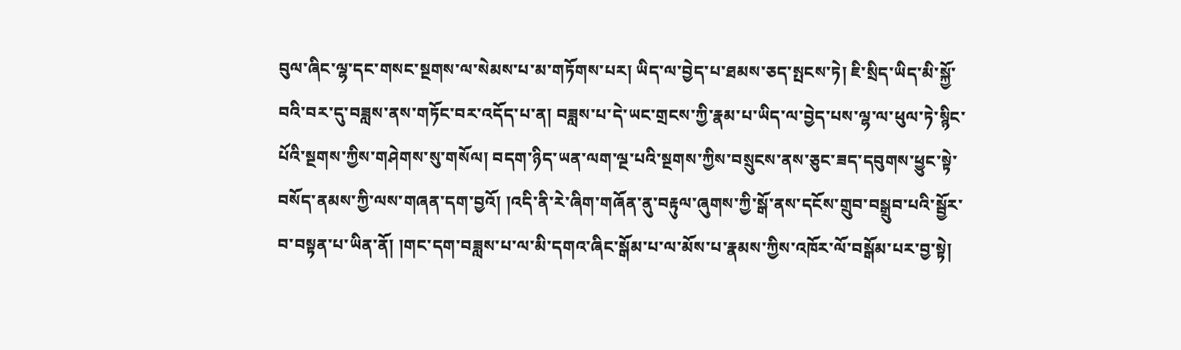བུལ་ཞིང་ལྷ་དང་གསང་སྔགས་ལ་སེམས་པ་མ་གཏོགས་པར། ཡིད་ལ་བྱེད་པ་ཐམས་ཅད་སྤངས་ཏེ། ཇི་སྲིད་ཡིད་མི་སྐྱོ་བའི་བར་དུ་བཟླས་ནས་གཏོང་བར་འདོད་པ་ན། བཟླས་པ་དེ་ཡང་གྲངས་ཀྱི་རྣམ་པ་ཡིད་ལ་བྱེད་པས་ལྷ་ལ་ཕུལ་ཏེ་སྙིང་པོའི་སྔགས་ཀྱིས་གཤེགས་སུ་གསོལ། བདག་ཉིད་ཡན་ལག་ལྔ་པའི་སྔགས་ཀྱིས་བསྲུངས་ནས་ཅུང་ཟད་དབུགས་ཕྱུང་སྟེ་བསོད་ནམས་ཀྱི་ལས་གཞན་དག་བྱའོ། །འདི་ནི་རེ་ཞིག་གཞོན་ནུ་བརྟུལ་ཞུགས་ཀྱི་སྒོ་ནས་དངོས་གྲུབ་བསྒྲུབ་པའི་སྦྱོར་བ་བསྟན་པ་ཡིན་ནོ། །གང་དག་བཟླས་པ་ལ་མི་དགའ་ཞིང་སྒོམ་པ་ལ་མོས་པ་རྣམས་ཀྱིས་འཁོར་ལོ་བསྒོམ་པར་བྱ་སྟེ།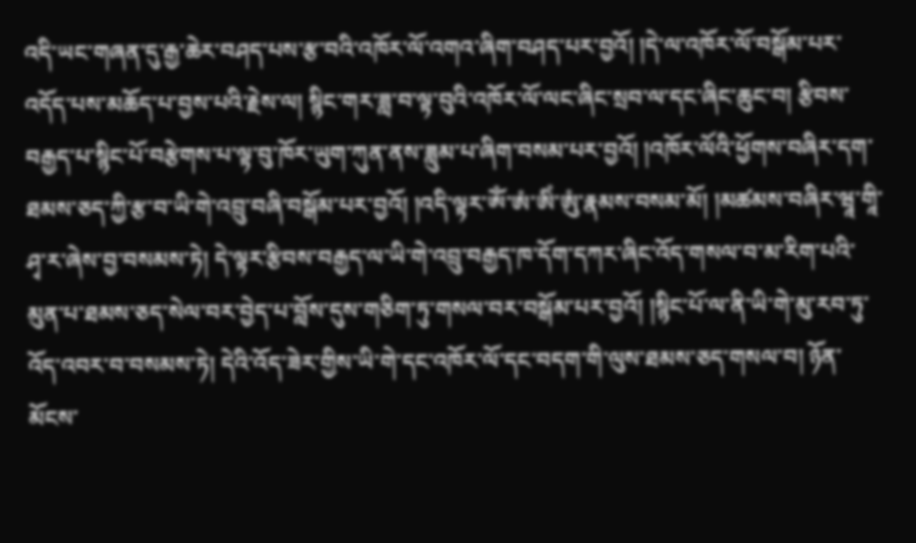འདི་ཡང་གཞན་དུ་རྒྱ་ཆེར་བཤད་པས་རྩ་བའི་འཁོར་ལོ་འགའ་ཞིག་བཤད་པར་བྱའོ། །དེ་ལ་འཁོར་ལོ་བསྒོམ་པར་འདོད་པས་མཆོད་པ་བྱས་པའི་རྗེས་ལ། སྙིང་གར་ཟླ་བ་ལྟ་བུའི་འཁོར་ལོ་ལང་ཞིང་སྲབ་ལ་དང་ཞིང་ཆུང་བ། རྩིབས་བརྒྱད་པ་སྙིང་པོ་བརྩེགས་པ་ལྟ་བུ་ཁོར་ཡུག་ཀུན་ནས་ཟླུམ་པ་ཞིག་བསམ་པར་བྱའོ། །འཁོར་ལོའི་ཕྱོགས་བཞིར་དག་ཐམས་ཅད་ཀྱི་རྩ་བ་ཡི་གེ་འབྲུ་བཞི་བསྒོམ་པར་བྱའོ། །འདི་ལྟར་ཨོཾ་ཨཾ་ཨིཾ་ཨུཾ་རྣམས་བསམ་མོ། །མཚམས་བཞིར་ཝཱ་གཱི་ཤྭ་ར་ཞེས་བྱ་བསམས་ཏེ། དེ་ལྟར་རྩིབས་བརྒྱད་ལ་ཡི་གེ་འབྲུ་བརྒྱད་ཁ་དོག་དཀར་ཞིང་འོད་གསལ་བ་མ་རིག་པའི་མུན་པ་ཐམས་ཅད་སེལ་བར་བྱེད་པ་བློས་དུས་གཅིག་ཏུ་གསལ་བར་བསྒོམ་པར་བྱའོ། །སྙིང་པོ་ལ་ནི་ཡི་གེ་མུ་རབ་ཏུ་འོད་འབར་བ་བསམས་ཏེ། དེའི་འོད་ཟེར་གྱིས་ཡི་གེ་དང་འཁོར་ལོ་དང་བདག་གི་ལུས་ཐམས་ཅད་གསལ་བ། ཉོན་མོངས་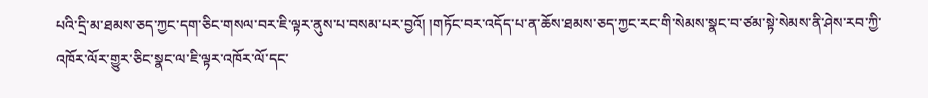པའི་དྲི་མ་ཐམས་ཅད་ཀྱང་དག་ཅིང་གསལ་བར་ཇི་ལྟར་ནུས་པ་བསམ་པར་བྱའོ། །གཏོང་བར་འདོད་པ་ན་ཆོས་ཐམས་ཅད་ཀྱང་རང་གི་སེམས་སྣང་བ་ཙམ་སྟེ་སེམས་ནི་ཤེས་རབ་ཀྱི་འཁོར་ལོར་གྱུར་ཅིང་སྣང་ལ་ཇི་ལྟར་འཁོར་ལོ་དང་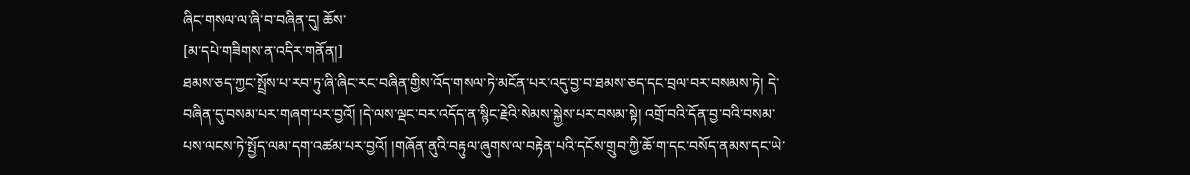ཞིང་གསལ་ལ་ཞི་བ་བཞིན་དུ། ཆོས་
[མ་དཔེ་གཟིགས་ན་འདིར་གནོན།]
ཐམས་ཅད་ཀྱང་སྤྲོས་པ་རབ་ཏུ་ཞི་ཞིང་རང་བཞིན་གྱིས་འོད་གསལ་ཏེ་མངོན་པར་འདུ་བྱ་བ་ཐམས་ཅད་དང་བྲལ་བར་བསམས་ཏེ། དེ་བཞིན་དུ་བསམ་པར་གཞག་པར་བྱའོ། །དེ་ལས་ལྡང་བར་འདོད་ན་སྙིང་རྗེའི་སེམས་སྐྱེས་པར་བསམ་སྟེ། འགྲོ་བའི་དོན་བྱ་བའི་བསམ་པས་ལངས་ཏེ་སྤྱོད་ལམ་དག་འཚམ་པར་བྱའོ། །གཞོན་ནུའི་བརྟུལ་ཞུགས་ལ་བརྟེན་པའི་དངོས་གྲུབ་ཀྱི་ཆོ་ག་དང་བསོད་ནམས་དང་ཡེ་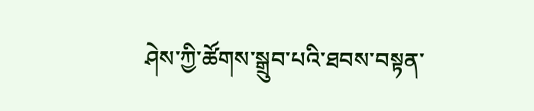ཤེས་ཀྱི་ཚོགས་སྒྲུབ་པའི་ཐབས་བསྟན་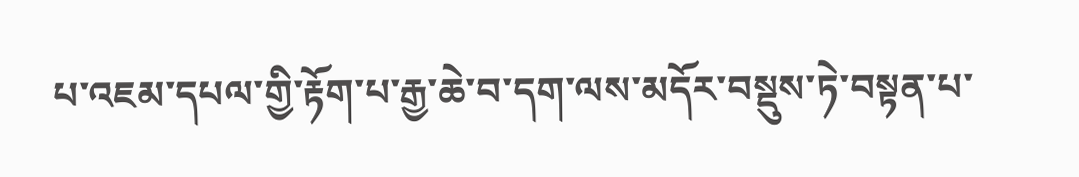པ་འཇམ་དཔལ་གྱི་རྟོག་པ་རྒྱ་ཆེ་བ་དག་ལས་མདོར་བསྡུས་ཏེ་བསྟན་པ་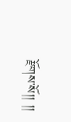རྫོགས་སོ།། །།